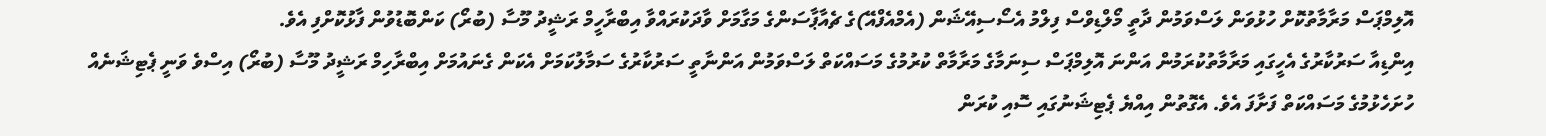އޮލިމްޕަސް މަރާމާތުކޮށް ހުޅުވަން ލަސްވަމުން ދާތީ މޯލްޑިވްސް ފިލްމު އެސޯސިއޭޝަން (އެމްއެފްއޭ)ގެ ޗެއާޕާސަންގެ މަގާމަށް ވާދަކުރައްވާ އިބްރާހީމް ރަޝީދު މޫސާ (ބުރޯ) ކަންބޮޑުވުން ފާޅުކޮށްފި އެވެ.
އިންޑިއާ ސަރުކާރުގެ އެހީގައި މަރާމާތުކުރަމުން އަންނަ އޮލިމްޕަސް ސިނަމާގެ މަރާމާތް ކުރުމުގެ މަސައްކަތް ލަސްވަމުން އަންނާތީ ސަރުކާރުގެ ސަމާލުކަމަށް އެކަން ގެނައުމަށް އިބްރާހިމް ރަޝީދު މޫސާ (ބުރޯ) އިސްވެ ވަނީ ޕެޓިޝަނެއް ހުށަހެޅުމުގެ މަސައްކަތް ފަށާފަ އެވެ. އެގޮތުން އިއްޔެ ޕެޓިޝަނުގައި ސޮއި ކުރަން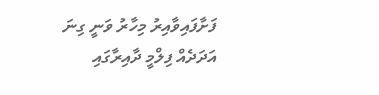ފަށާފައިވާއިރު މިހާރު ވަނީ ގިނަ އަދަދެއް ފިލްމީ ދާއިރާގައި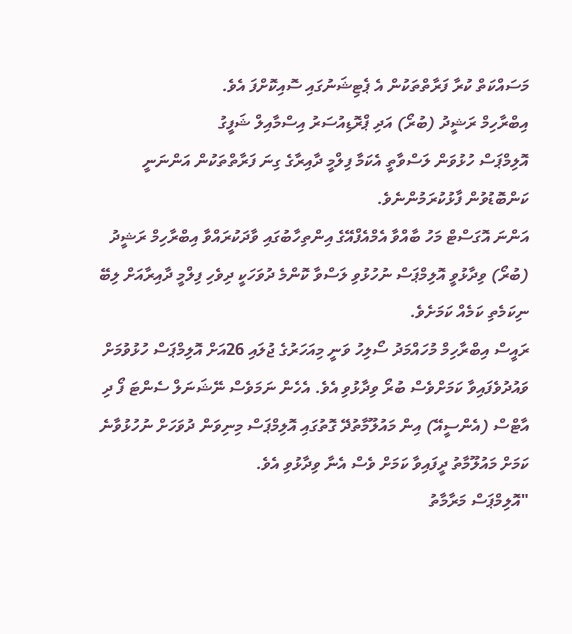މަސައްކަތް ކުރާ ފަރާތްތަކުން އެ ޕެޓިޝަނުގައި ސޮއިކޮށްފަ އެވެ.
އިބްރާހިމް ރަޝީދު (ބުރޯ) އަދި ޕްރޮޑިއުސަރު އިސްމާއިލް ޝަފީގު
އޮލިމްޕަސް ހުޅުވަން ލަސްވާތީ އެކަމާ ފިލްމީ ދާއިރާގެ ގިނަ ފަރާތްތަކުން އަންނަނީ ކަންބޮޑުވުން ފާޅުކުރަމުންނެވެ.
އަންނަ އޮގަސްޓް މަހު ބާއްވާ އެމްއެފްއޭގެ އިންތިހާބުގައި ވާދަކުރައްވާ އިބްރާހިމް ރަޝީދު (ބުރޯ) ވިދާޅުވީ އޮލިމްޕަސް ނުހުޅުވި ލަސްވާ ކޮންމެ ދުވަހަކީ ދިވެހި ފިލްމީ ދާއިރާއަށް ލިބޭ ނިކަމެތި ކަމެއް ކަމަށެވެ.
ރައީސް އިބްރާހިމް މުހައްމަދު ސޯލިހު ވަނީ މިއަހަރުގެ ޖުލައި 26އަށް އޮލިމްޕަސް ހުޅުވުމަށް ވައުދުވެފައިވާ ކަމަށްވެސް ބުރޯ ވިދާޅުވި އެވެ. އެހެން ނަމަވެސް ނޭޝަނަލް ސެންޓަ ފޯ ދި އާޓްސް (އެންސީއޭ) އިން މައުލޫމާތުދޭ ގޮތުގައި އޮލިމްޕަސް މިނިވަން ދުވަހަށް ނުހުޅުވާނެ ކަމަށް މައުލޫމާތު ދީފައިވާ ކަމަށް ވެސް އެނާ ވިދާޅުވި އެވެ.
"އޮލިމްޕަސް މަރާމާތު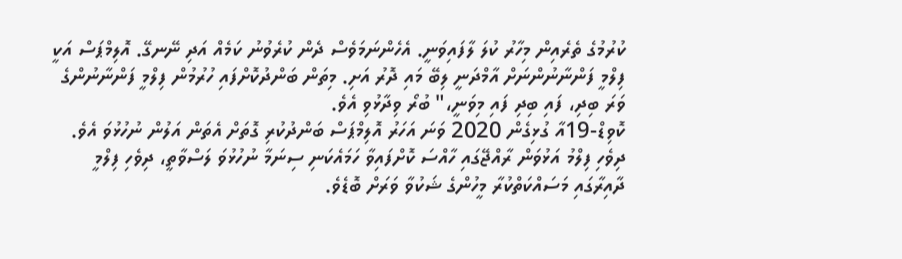ކުރުމުގެ ތެރެއިން މިހާރު ކުލަ ލާފައިވަނީ. އެހެންނަމަވެސް ދެން ކުރެވުނު ކަމެއް އަދި ނޭނގޭ. އޮލިމްޕަސް އަކީ ފިލްމީ ފަންނާނުންނަށް އާމްދަނީ ލިބޭ މައި ދޮރު އަށި. މިތަން ބަންދުކޮށްފައި ހުރުމުން ފިލްމީ ފަންނާނުންގެ ވަރަ ބިދި، ފައި ބިދި ފައި މިވަނީ،" ބުރޯ ވިދާޅުވި އެވެ.
ކޮވިޑް-19އާ ގުޅިގެން 2020 ވަނަ އަހަރު އޮލިމްޕަސް ބަންދުކުރި ގޮތަށް އެތަން އަލުން ނުހުޅުވަ އެވެ.
ދިވެހި ފިލްމު އަޅުވަން ރާއްޖޭގައި ހާއްސަ ކޮށްފައިވާ ހަމައެކަނި ސިނަމާ ނުހުޅުވަ ލަސްވާތީ، ދިވެހި ފިލްމީ ދާއިރާގައި މަސައްކަތްކުރާ މީހުންގެ ޝަކުވާ ވަރަށް ބޮޑެވެ.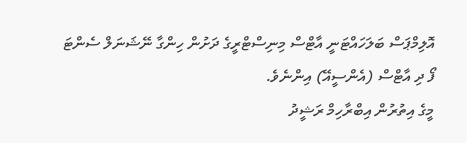އޮލިމްޕަސް ބަލަހައްޓަނީ އާޓްސް މިނިސްޓްރީގެ ދަށުން ހިންގާ ނޭޝަނަލް ސެންޓަ ފޯ ދި އާޓްސް (އެންސީއޭ) އިންނެވެ.
މީގެ އިތުރުން އިބްރާހިމް ރަޝީދު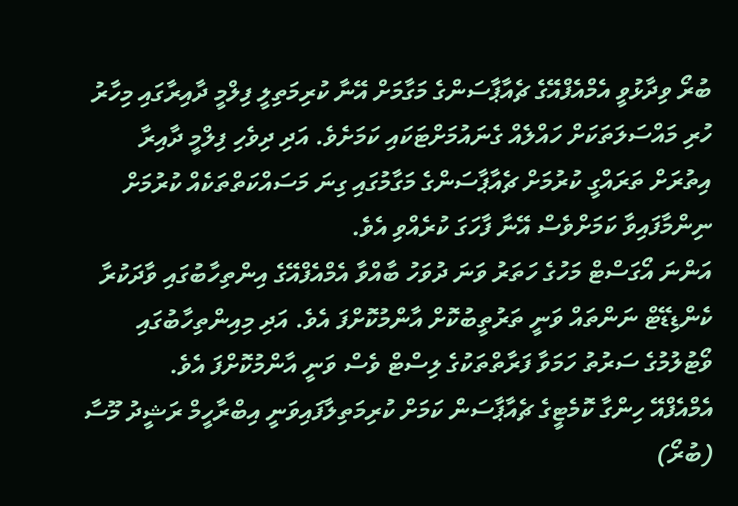ބުރޯ ވިދާޅުވީ އެމްއެފްއޭގެ ޗެއާޕާސަންގެ މަގާމަށް އޭނާ ކުރިމަތިލީ ފިލްމީ ދާއިރާގައި މިހާރު ހުރި މައްސަލަތަކަށް ހައްލެއް ގެނައުމަށްޓަކައި ކަމަށެވެ. އަދި ދިވެހި ފިލްމީ ދާއިރާ އިތުރަށް ތަރައްގީ ކުރުމަށް ޗެއާޕާސަންގެ މަގާމުގައި ގިނަ މަސައްކަތްތަކެއް ކުރުމަށް ނިންމާފައިވާ ކަމަށްވެސް އޭނާ ފާހަގަ ކުރެއްވި އެވެ.
އަންނަ އޯގަސްޓް މަހުގެ ހަތަރު ވަނަ ދުވަހު ބާއްވާ އެމްއެފްއޭގެ އިންތިހާބުގައި ވާދަކުރާ ކެންޑިޑޭޓް ނަންތައް ވަނީ ތަރުތީބުކޮށް އާންމުކޮށްފަ އެވެ. އަދި މިއިންތިހާބުގައި ވޯޓުލުމުގެ ސަރުތު ހަމަވާ ފަރާތްތަކުގެ ލިސްޓް ވެސް ވަނީ އާންމުކޮށްފަ އެވެ.
އެމްއެފްއޭ ހިންގާ ކޮމެޓީގެ ޗެއާޕާސަން ކަމަށް ކުރިމަތިލާފައިވަނީ އިބްރާހީމް ރަޝީދު މޫސާ (ބުރޯ)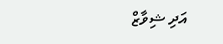އަދި ޝިވާޒް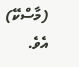(މާސްކޭ) އެވެ.